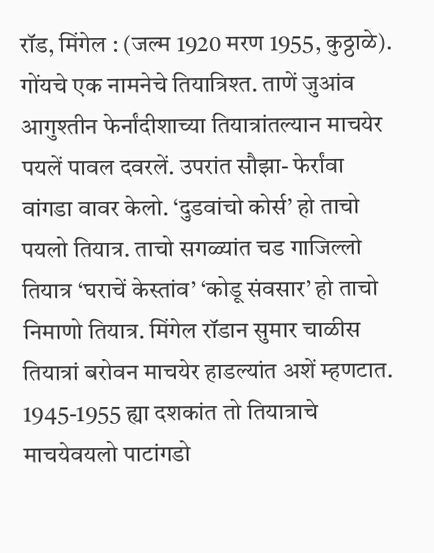रॉड, मिंगेल : (जल्म 1920 मरण 1955, कुठ्ठाळे).
गोंयचे एक नामनेचे तियात्रिश्त. ताणें जुआंव आगुश्तीन फेर्नांदीशाच्या तियात्रांतल्यान माचयेर पयलें पावल दवरलें. उपरांत सौझा- फेर्रांवा वांगडा वावर केलो. ‘दुडवांचो कोर्स’ हो ताचो पयलो तियात्र. ताचो सगळ्यांत चड गाजिल्लो तियात्र ‘घराचें केस्तांव’ ‘कोडू संवसार’ हो ताचो निमाणो तियात्र. मिंगेल रॉडान सुमार चाळीस तियात्रां बरोवन माचयेर हाडल्यांत अशें म्हणटात. 1945-1955 ह्या दशकांत तो तियात्राचे माचयेवयलो पाटांगडो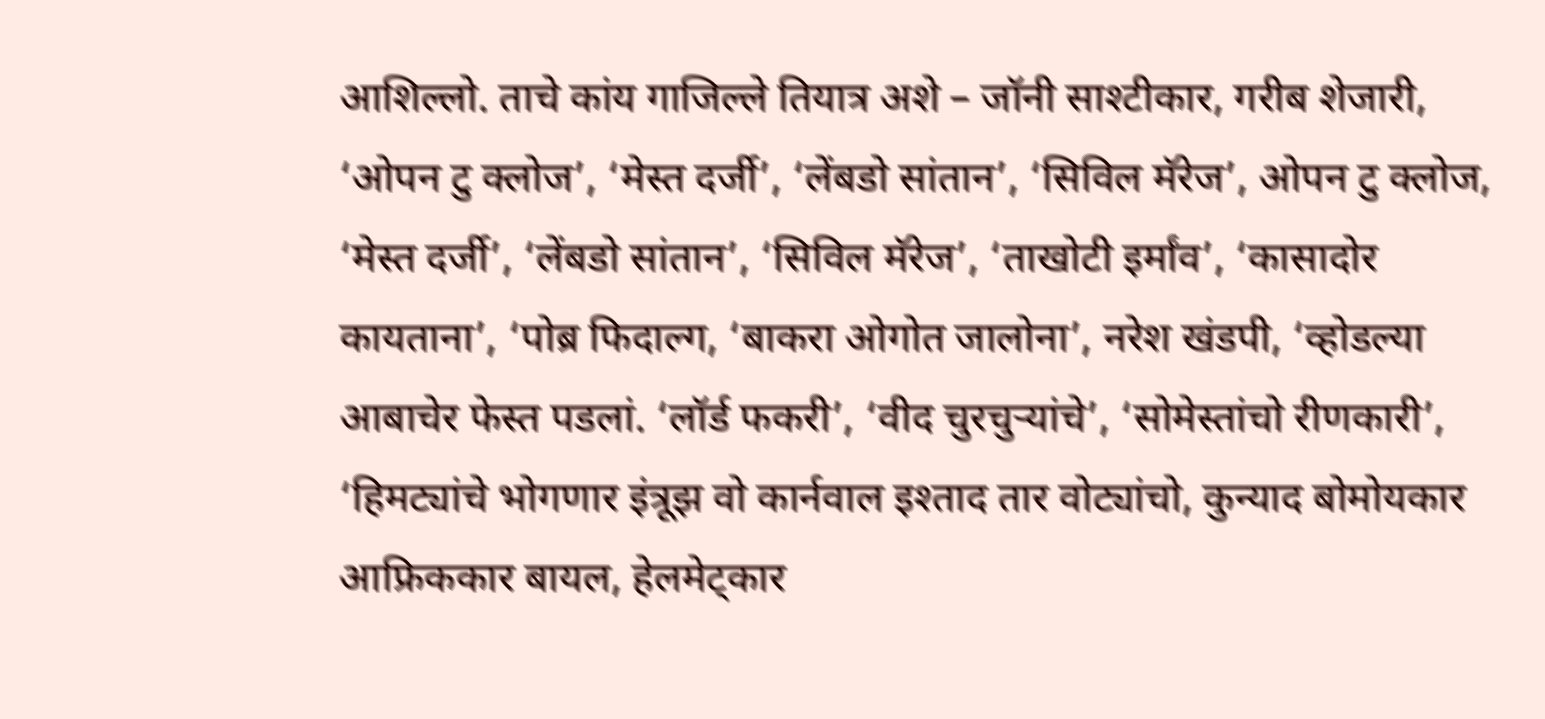आशिल्लो. ताचे कांय गाजिल्ले तियात्र अशे – जॉनी साश्टीकार, गरीब शेजारी, ‘ओपन टु क्लोज’, ‘मेस्त दर्जी’, ‘लेंबडो सांतान’, ‘सिविल मॅरेज’, ओपन टु क्लोज, ‘मेस्त दर्जी’, ‘लेंबडो सांतान’, ‘सिविल मॅरेज’, ‘ताखोटी इर्मांव’, ‘कासादोर कायताना’, ‘पोब्र फिदाल्ग, ‘बाकरा ओगोत जालोना’, नरेश खंडपी, ‘व्होडल्या आबाचेर फेस्त पडलां. ‘लॉर्ड फकरी’, ‘वीद चुरचुऱ्यांचे’, ‘सोमेस्तांचो रीणकारी’, ‘हिमट्यांचे भोगणार इंत्रूझ वो कार्नवाल इश्ताद तार वोट्यांचो, कुन्याद बोमोयकार आफ्रिककार बायल, हेलमेट्कार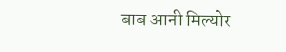बाब आनी मिल्योर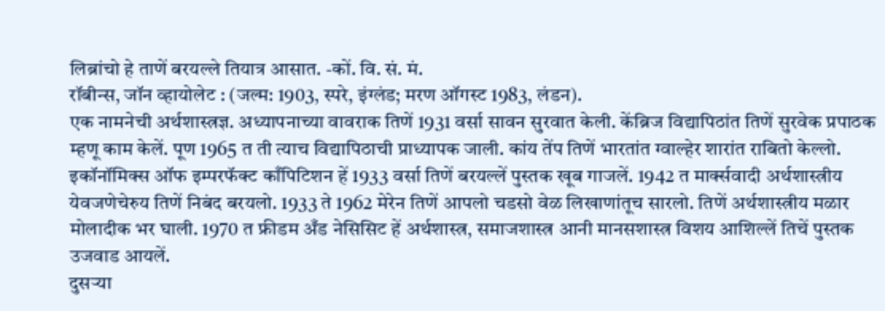लिब्रांचो हे ताणें बरयल्ले तियात्र आसात. -कों. वि. सं. मं.
रॉबीन्स, जॉन व्हायोलेट : (जल्म: 1903, स्परे, इंग्लंड; मरण ऑगस्ट 1983, लंडन).
एक नामनेची अर्थशास्त्रज्ञ. अध्यापनाच्या वावराक तिणें 1931 वर्सा सावन सुरवात केली. केंब्रिज विद्यापिठांत तिणें सुरवेक प्रपाठक म्हणू काम केलें. पूण 1965 त ती त्याच विद्यापिठाची प्राध्यापक जाली. कांय तेंप तिणें भारतांत ग्वाल्हेर शारांत राबितो केल्लो. इकॉनॉमिक्स ऑफ इम्परफॅक्ट काँपिटिशन हें 1933 वर्सा तिणें बरयल्लें पुस्तक खूब गाजलें. 1942 त मार्क्सवादी अर्थशास्त्रीय येवजणेचेरुय तिणें निबंद बरयलो. 1933 ते 1962 मेरेन तिणें आपलो चडसो वेळ लिखाणांतूच सारलो. तिणें अर्थशास्त्रीय मळार मोलादीक भर घाली. 1970 त फ्रीडम अँड नेसिसिट हें अर्थशास्त्र, समाजशास्त्र आनी मानसशास्त्र विशय आशिल्लें तिचें पुस्तक उजवाड आयलें.
दुसऱ्या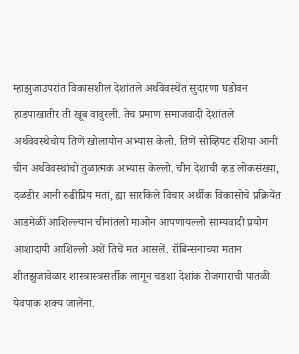म्हाझुजाउपरांत विकासशील देशांतले अर्थवेवस्थेंत सुदारणा घडोवन हाडपाखातीर ती खूब वावुरली. तेच प्रमाण समाजवादी देशांतले अर्थवेवस्थेचोय तिणें खोलायोन अभ्यास केलो. तिणें सोव्हियट रशिया आनी चीन अर्थवेवस्थांचो तुळात्मक अभ्यास केल्लो. चीन देशाची व्हड लोकसंख्या, दळडीर आनी रुढीप्रिय मतां, ह्या सारकिले विचार अर्थीक विकासोचे प्रक्रियेंत आडमेळीं आशिल्ल्यान चीनांतलो माओन आपणायल्लो साम्यवादी प्रयोग आशादायी आशिल्लो अशें तिचें मत आसलें. रॉबिन्सनाच्या मतान शीतझुजावेळार शास्त्रास्त्रसर्तीक लागून चडशा देशांक रोजगाराची पातळी येवपाक शक्य जालेंना.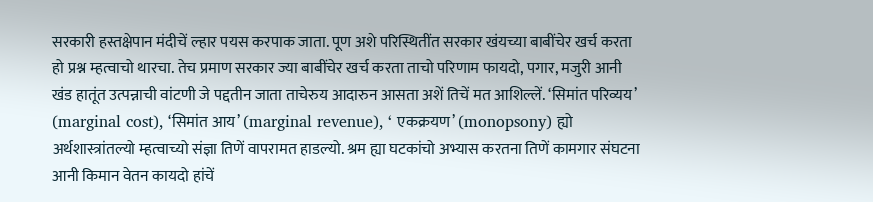सरकारी हस्तक्षेपान मंदीचें ल्हार पयस करपाक जाता. पूण अशे परिस्थितींत सरकार खंयच्या बाबींचेर खर्च करता हो प्रश्न म्हत्वाचो थारचा. तेच प्रमाण सरकार ज्या बाबींचेर खर्च करता ताचो परिणाम फायदो, पगार, मजुरी आनी खंड हातूंत उत्पन्नाची वांटणी जे पद्दतीन जाता ताचेरुय आदारुन आसता अशें तिचें मत आशिल्लें. ‘सिमांत परिव्यय’ (marginal cost), ‘सिमांत आय’ (marginal revenue), ‘ एकक्रयण’ (monopsony) ह्यो अर्थशास्त्रांतल्यो म्हत्वाच्यो संज्ञा तिणें वापरामत हाडल्यो. श्रम ह्या घटकांचो अभ्यास करतना तिणें कामगार संघटना आनी किमान वेतन कायदो हांचें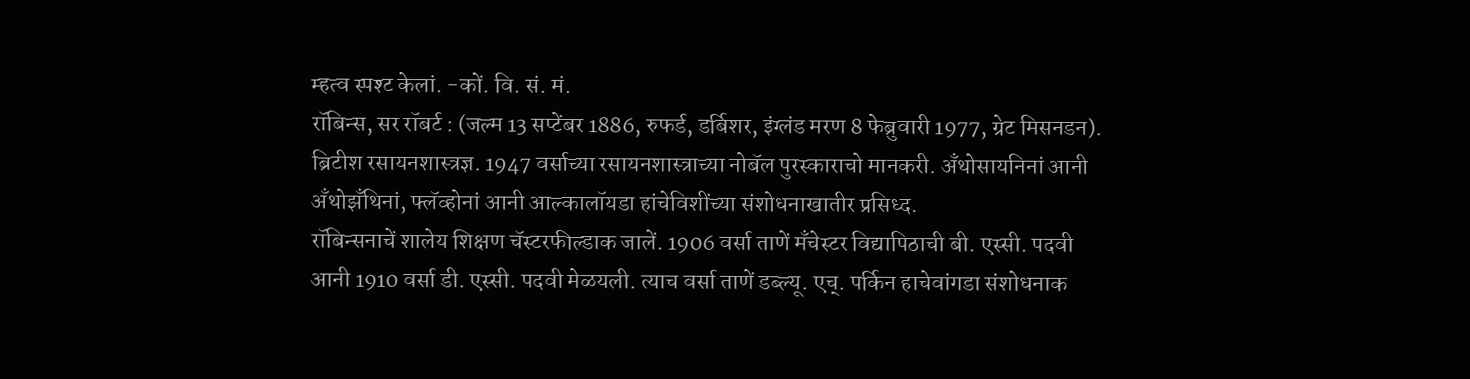म्हत्व स्पश्ट केलां. -कों. वि. सं. मं.
रॉबिन्स, सर रॉबर्ट : (जल्म 13 सप्टेंबर 1886, रुफर्ड, डर्बिशर, इंग्लंड मरण 8 फेब्रुवारी 1977, ग्रेट मिसनडन).
ब्रिटीश रसायनशास्त्रज्ञ. 1947 वर्साच्या रसायनशास्त्राच्या नोबॅल पुरस्काराचो मानकरी. अँथोसायनिनां आनी अँथोझँथिनां, फ्लॅव्होनां आनी आल्कालॉयडा हांचेविशींच्या संशोधनाखातीर प्रसिध्द.
रॉबिन्सनाचें शालेय शिक्षण चॅस्टरफील्डाक जालें. 1906 वर्सा ताणें मँचेस्टर विद्यापिठाची बी. एस्सी. पदवी आनी 1910 वर्सा डी. एस्सी. पदवी मेळयली. त्याच वर्सा ताणें डब्ल्यू. एच्. पर्किन हाचेवांगडा संशोधनाक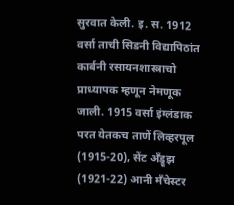सुरवात केली. इ. स. 1912 वर्सा ताची सिडनी विद्यापिठांत कार्बनी रसायनशास्त्राचो प्राध्यापक म्हणून नेमणूक जाली. 1915 वर्सा इंग्लंडाक परत येतकच ताणें लिव्हरपूल (1915-20), सेंट अँड्रूझ (1921-22) आनी मँचेस्टर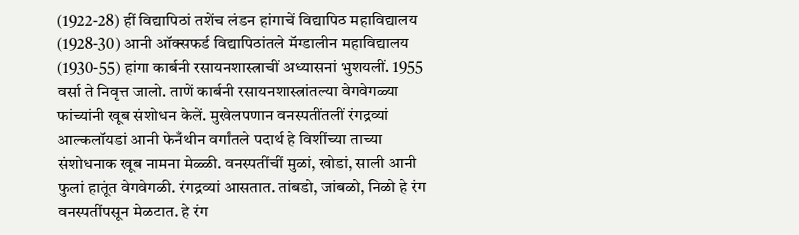(1922-28) हीं विद्यापिठां तशेंच लंडन हांगाचें विद्यापिठ महाविद्यालय (1928-30) आनी ऑक्सफर्ड विद्यापिठांतले मॅग्डालीन महाविद्यालय (1930-55) हांगा कार्बनी रसायनशास्त्राचीं अध्यासनां भुशयलीं. 1955 वर्सा ते निवृत्त जालो. ताणें कार्बनी रसायनशास्त्रांतल्या वेगवेगळ्या फांच्यांनी खूब संशोधन केलें. मुखेलपणान वनस्पतींतलीं रंगद्रव्यां आल्कलॉयडां आनी फेनँथीन वर्गांतले पदार्थ हे विशींच्या ताच्या संशोधनाक खूब नामना मेळ्ळी. वनस्पतींचीं मुळां, खोडां, साली आनी फुलां हातूंत वेगवेगळी. रंगद्रव्यां आसतात. तांबडो, जांबळो, निळो हे रंग वनस्पतींपसून मेळटात. हे रंग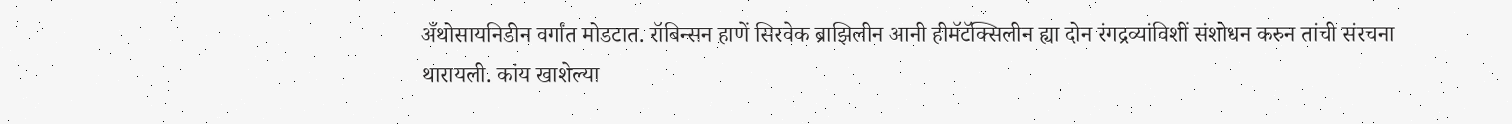अँथोसायनिडीन वर्गांत मोडटात. रॉबिन्सन हाणें सिरवेक ब्राझिलीन आनी हीमॅटॅक्सिलीन ह्या दोन रंगद्रव्यांविशीं संशोधन करुन तांची संरचना थारायली. कांय खाशेल्या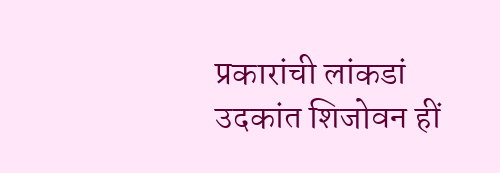प्रकारांची लांकडां उदकांत शिजोवन हीं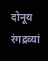दोनूय रंगद्रव्यां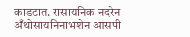काडटात. रासायनिक नदरेन अँथोसायनिनाभशेन आसपी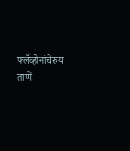फ्लॅव्होनांचेरुय ताणें